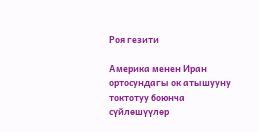Роя гезити

Америка менен Иран ортосундагы ок атышууну токтотуу боюнча сүйлөшүүлөр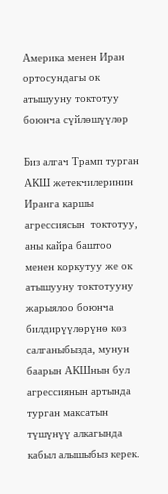Америка менен Иран ортосундагы ок атышууну токтотуу боюнча сүйлөшүүлөр

Биз алгач Трамп турган АКШ жетекчилеринин Иранга каршы агрессиясын  токтотуу, аны кайра баштоо менен коркутуу же ок атышууну токтотууну жарыялоо боюнча билдирүүлөрүнө көз салганыбызда, мунун баарын АКШнын бул агрессиянын артында турган максатын түшүнүү алкагында кабыл алышыбыз керек.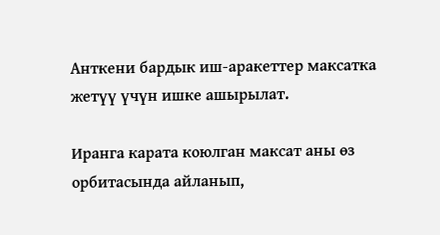Анткени бардык иш-аракеттер максатка жетүү үчүн ишке ашырылат.

Иранга карата коюлган максат аны өз орбитасында айланып,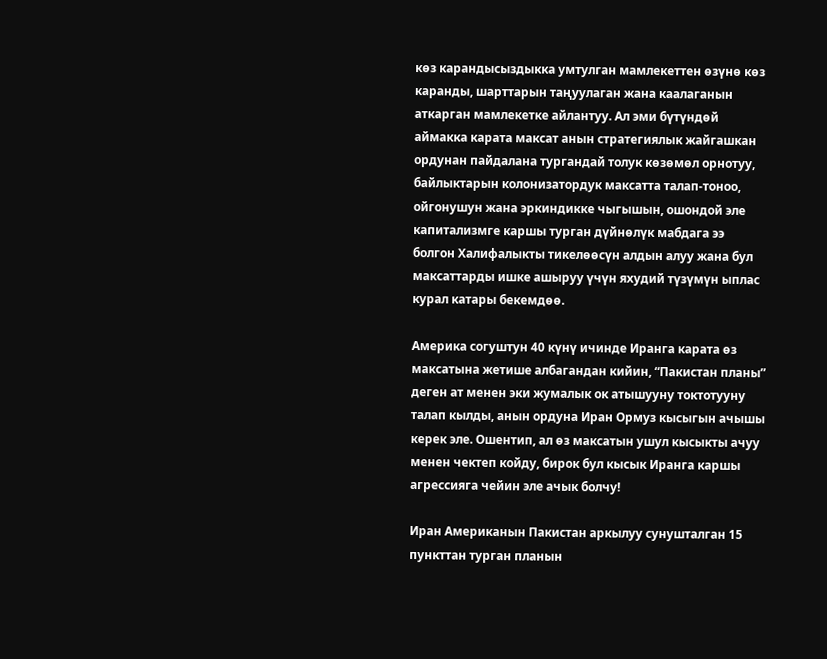көз карандысыздыкка умтулган мамлекеттен өзүнө көз каранды, шарттарын таңуулаган жана каалаганын аткарган мамлекетке айлантуу. Ал эми бүтүндөй аймакка карата максат анын стратегиялык жайгашкан ордунан пайдалана тургандай толук көзөмөл орнотуу, байлыктарын колонизатордук максатта талап-тоноо, ойгонушун жана эркиндикке чыгышын, ошондой эле капитализмге каршы турган дүйнөлүк мабдага ээ болгон Халифалыкты тикелөөсүн алдын алуу жана бул максаттарды ишке ашыруу үчүн яхудий түзүмүн ыплас курал катары бекемдөө.

Америка согуштун 40 күнү ичинде Иранга карата өз максатына жетише албагандан кийин, “Пакистан планы” деген ат менен эки жумалык ок атышууну токтотууну талап кылды, анын ордуна Иран Ормуз кысыгын ачышы керек эле. Ошентип, ал өз максатын ушул кысыкты ачуу менен чектеп койду, бирок бул кысык Иранга каршы агрессияга чейин эле ачык болчу!

Иран Американын Пакистан аркылуу сунушталган 15 пункттан турган планын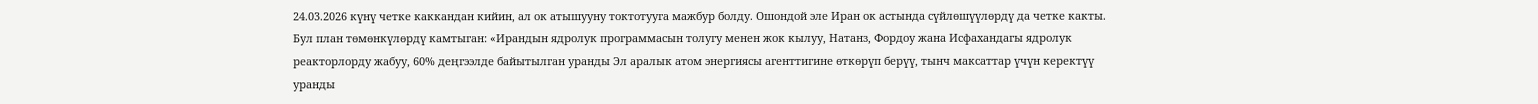24.03.2026 күнү четке каккандан кийин, ал ок атышууну токтотууга мажбур болду. Ошондой эле Иран ок астында сүйлөшүүлөрдү да четке какты. Бул план төмөнкүлөрдү камтыган: «Ирандын ядролук программасын толугу менен жок кылуу, Натанз, Фордоу жана Исфахандагы ядролук реакторлорду жабуу, 60% деңгээлде байытылган уранды Эл аралык атом энергиясы агенттигине өткөрүп берүү, тынч максаттар үчүн керектүү уранды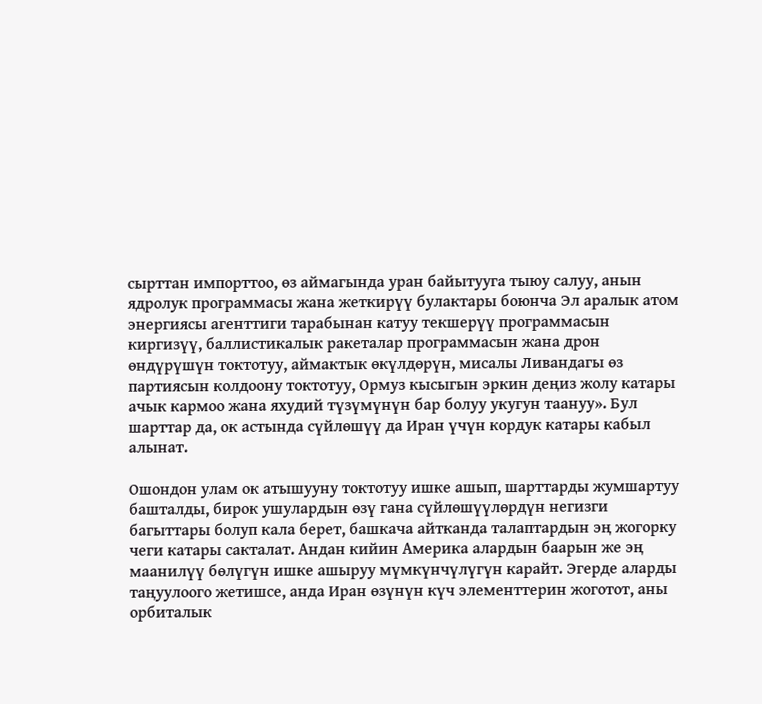сырттан импорттоо, өз аймагында уран байытууга тыюу салуу, анын ядролук программасы жана жеткирүү булактары боюнча Эл аралык атом энергиясы агенттиги тарабынан катуу текшерүү программасын киргизүү, баллистикалык ракеталар программасын жана дрон өндүрүшүн токтотуу, аймактык өкүлдөрүн, мисалы Ливандагы өз партиясын колдоону токтотуу, Ормуз кысыгын эркин деңиз жолу катары ачык кармоо жана яхудий түзүмүнүн бар болуу укугун таануу». Бул шарттар да, ок астында сүйлөшүү да Иран үчүн кордук катары кабыл алынат.

Ошондон улам ок атышууну токтотуу ишке ашып, шарттарды жумшартуу башталды, бирок ушулардын өзү гана сүйлөшүүлөрдүн негизги багыттары болуп кала берет, башкача айтканда талаптардын эң жогорку чеги катары сакталат. Андан кийин Америка алардын баарын же эң маанилүү бөлүгүн ишке ашыруу мүмкүнчүлүгүн карайт. Эгерде аларды таңуулоого жетишсе, анда Иран өзүнүн күч элементтерин жоготот, аны орбиталык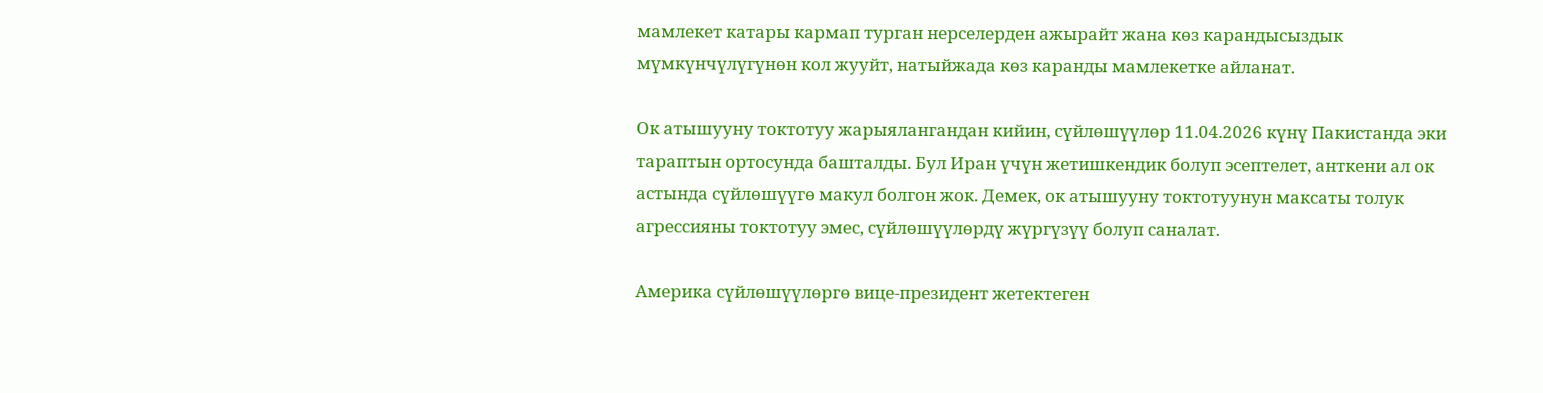мамлекет катары кармап турган нерселерден ажырайт жана көз карандысыздык мүмкүнчүлүгүнөн кол жууйт, натыйжада көз каранды мамлекетке айланат.

Ок атышууну токтотуу жарыялангандан кийин, сүйлөшүүлөр 11.04.2026 күнү Пакистанда эки тараптын ортосунда башталды. Бул Иран үчүн жетишкендик болуп эсептелет, анткени ал ок астында сүйлөшүүгө макул болгон жок. Демек, ок атышууну токтотуунун максаты толук агрессияны токтотуу эмес, сүйлөшүүлөрдү жүргүзүү болуп саналат.

Америка сүйлөшүүлөргө вице-президент жетектеген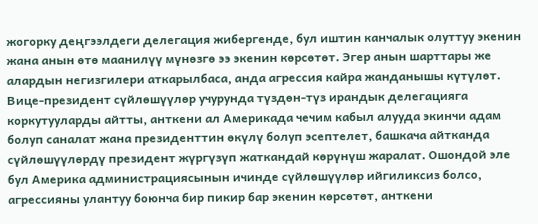жогорку деңгээлдеги делегация жибергенде, бул иштин канчалык олуттуу экенин жана анын өтө маанилүү мүнөзгө ээ экенин көрсөтөт. Эгер анын шарттары же алардын негизгилери аткарылбаса, анда агрессия кайра жанданышы күтүлөт. Вице-президент сүйлөшүүлөр учурунда түздөн-түз ирандык делегацияга коркутууларды айтты, анткени ал Америкада чечим кабыл алууда экинчи адам болуп саналат жана президенттин өкүлү болуп эсептелет, башкача айтканда сүйлөшүүлөрдү президент жүргүзүп жаткандай көрүнүш жаралат. Ошондой эле бул Америка администрациясынын ичинде сүйлөшүүлөр ийгиликсиз болсо, агрессияны улантуу боюнча бир пикир бар экенин көрсөтөт, анткени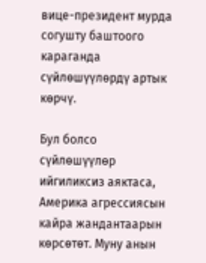вице-президент мурда согушту баштоого караганда сүйлөшүүлөрдү артык көрчү.

Бул болсо сүйлөшүүлөр ийгиликсиз аяктаса, Америка агрессиясын кайра жандантаарын көрсөтөт. Муну анын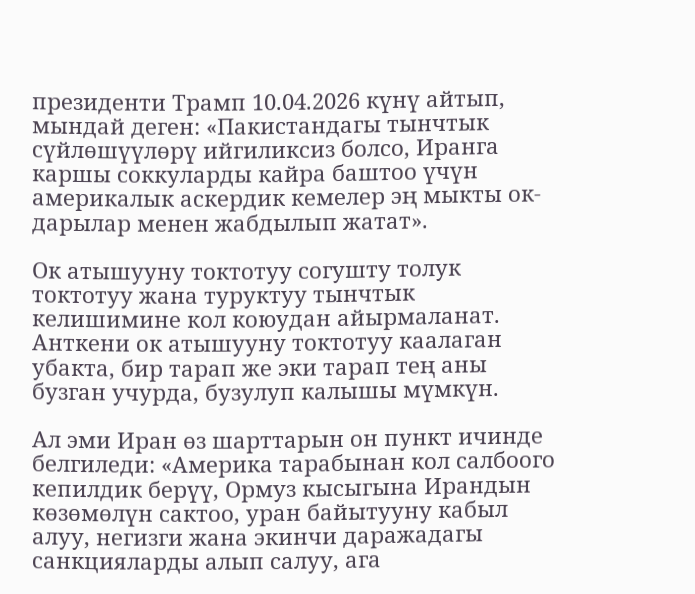президенти Трамп 10.04.2026 күнү айтып, мындай деген: «Пакистандагы тынчтык сүйлөшүүлөрү ийгиликсиз болсо, Иранга каршы соккуларды кайра баштоо үчүн америкалык аскердик кемелер эң мыкты ок-дарылар менен жабдылып жатат».

Ок атышууну токтотуу согушту толук токтотуу жана туруктуу тынчтык келишимине кол коюудан айырмаланат. Анткени ок атышууну токтотуу каалаган убакта, бир тарап же эки тарап тең аны бузган учурда, бузулуп калышы мүмкүн.

Ал эми Иран өз шарттарын он пункт ичинде  белгиледи: «Америка тарабынан кол салбоого кепилдик берүү, Ормуз кысыгына Ирандын көзөмөлүн сактоо, уран байытууну кабыл алуу, негизги жана экинчи даражадагы санкцияларды алып салуу, ага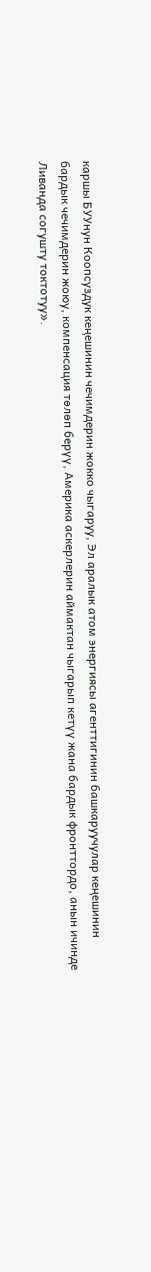каршы БУУнун Коопсуздук кеңешинин чечимдерин жокко чыгаруу, Эл аралык атом энергиясы агенттигинин башкаруучулар кеңешинин бардык чечимдерин жоюу, компенсация төлөп берүү, Америка аскерлерин аймактан чыгарып кетүү жана бардык фронттордо, анын ичинде Ливанда согушту токтотуу».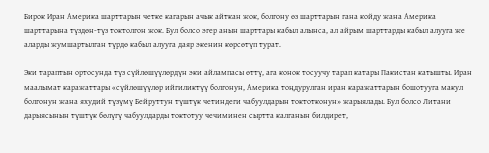Бирок Иран Америка шарттарын четке кагарын ачык айткан жок, болгону өз шарттарын гана койду жана Америка шарттарына түздөн-түз токтолгон жок. Бул болсо эгер анын шарттары кабыл алынса, ал айрым шарттарды кабыл алууга же аларды жумшартылган түрдө кабыл алууга даяр экенин көрсөтүп турат.

Эки тараптын ортосунда түз сүйлөшүүлөрдүн эки айлампасы өттү, ага конок тосуучу тарап катары Пакистан катышты. Иран маалымат каражаттары «сүйлөшүүлөр ийгиликтүү болгонун, Америка тоңдурулган иран каражаттарын бошотууга макул болгонун жана яхудий түзүмү Бейруттун түштүк четиндеги чабуулдарын токтотконун» жарыялады. Бул болсо Литани дарыясынын түштүк бөлүгү чабуулдарды токтотуу чечиминен сыртта калганын билдирет,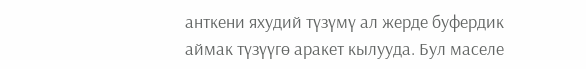анткени яхудий түзүмү ал жерде буфердик аймак түзүүгө аракет кылууда. Бул маселе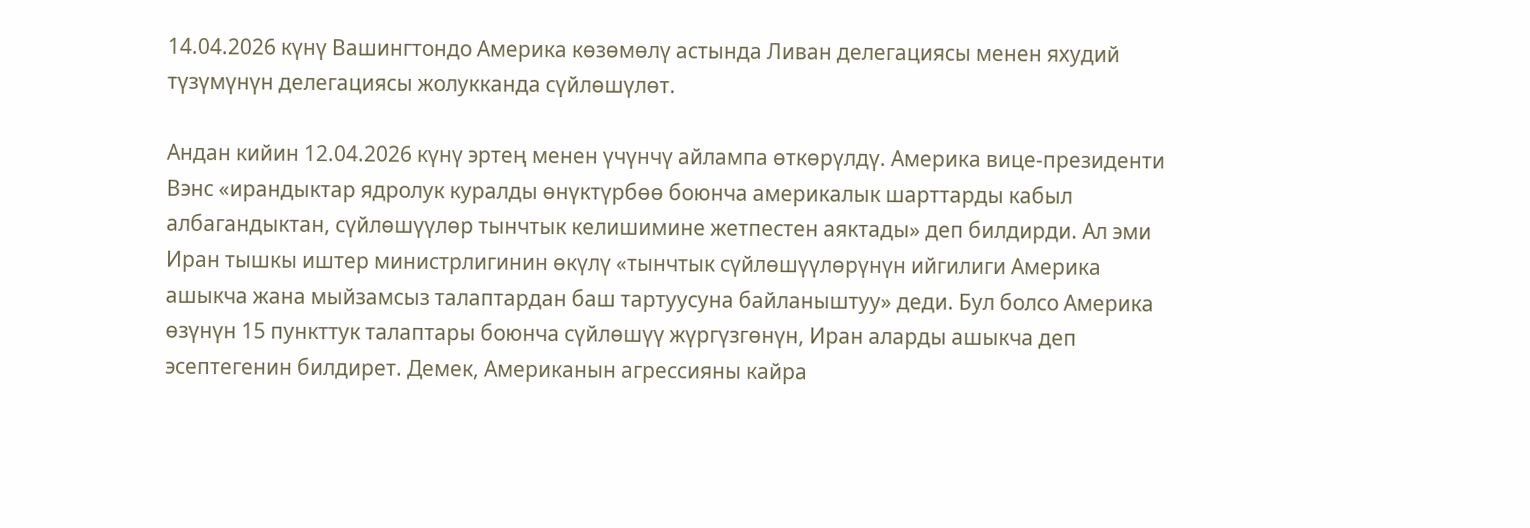14.04.2026 күнү Вашингтондо Америка көзөмөлү астында Ливан делегациясы менен яхудий түзүмүнүн делегациясы жолукканда сүйлөшүлөт.

Андан кийин 12.04.2026 күнү эртең менен үчүнчү айлампа өткөрүлдү. Америка вице-президенти Вэнс «ирандыктар ядролук куралды өнүктүрбөө боюнча америкалык шарттарды кабыл албагандыктан, сүйлөшүүлөр тынчтык келишимине жетпестен аяктады» деп билдирди. Ал эми Иран тышкы иштер министрлигинин өкүлү «тынчтык сүйлөшүүлөрүнүн ийгилиги Америка ашыкча жана мыйзамсыз талаптардан баш тартуусуна байланыштуу» деди. Бул болсо Америка өзүнүн 15 пункттук талаптары боюнча сүйлөшүү жүргүзгөнүн, Иран аларды ашыкча деп эсептегенин билдирет. Демек, Американын агрессияны кайра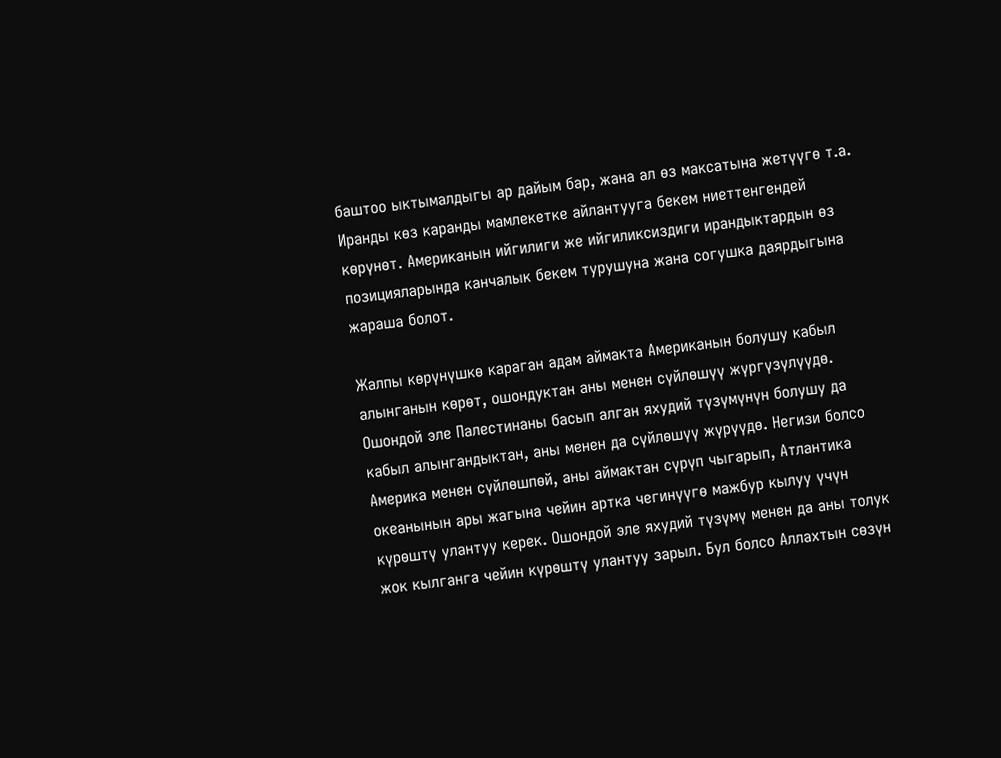баштоо ыктымалдыгы ар дайым бар, жана ал өз максатына жетүүгө т.а.  Иранды көз каранды мамлекетке айлантууга бекем ниеттенгендей көрүнөт. Американын ийгилиги же ийгиликсиздиги ирандыктардын өз позицияларында канчалык бекем турушуна жана согушка даярдыгына жараша болот.

Жалпы көрүнүшкө караган адам аймакта Американын болушу кабыл алынганын көрөт, ошондуктан аны менен сүйлөшүү жүргүзүлүүдө. Ошондой эле Палестинаны басып алган яхудий түзүмүнүн болушу да кабыл алынгандыктан, аны менен да сүйлөшүү жүрүүдө. Негизи болсо Америка менен сүйлөшпөй, аны аймактан сүрүп чыгарып, Атлантика океанынын ары жагына чейин артка чегинүүгө мажбур кылуу үчүн күрөштү улантуу керек. Ошондой эле яхудий түзүмү менен да аны толук жок кылганга чейин күрөштү улантуу зарыл. Бул болсо Аллахтын сөзүн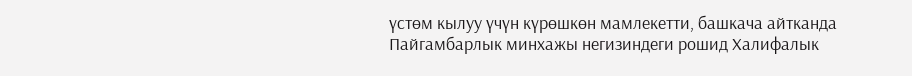үстөм кылуу үчүн күрөшкөн мамлекетти, башкача айтканда Пайгамбарлык минхажы негизиндеги рошид Халифалык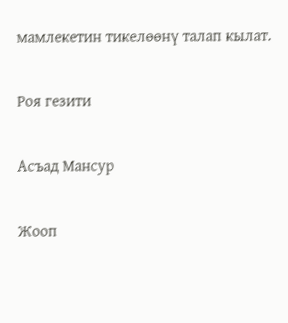мамлекетин тикелөөнү талап кылат.

Роя гезити

Асъад Мансур

Жооп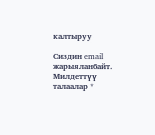калтыруу

Сиздин email жарыяланбайт. Милдеттүү талаалар *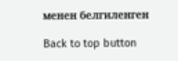менен белгиленген

Back to top button